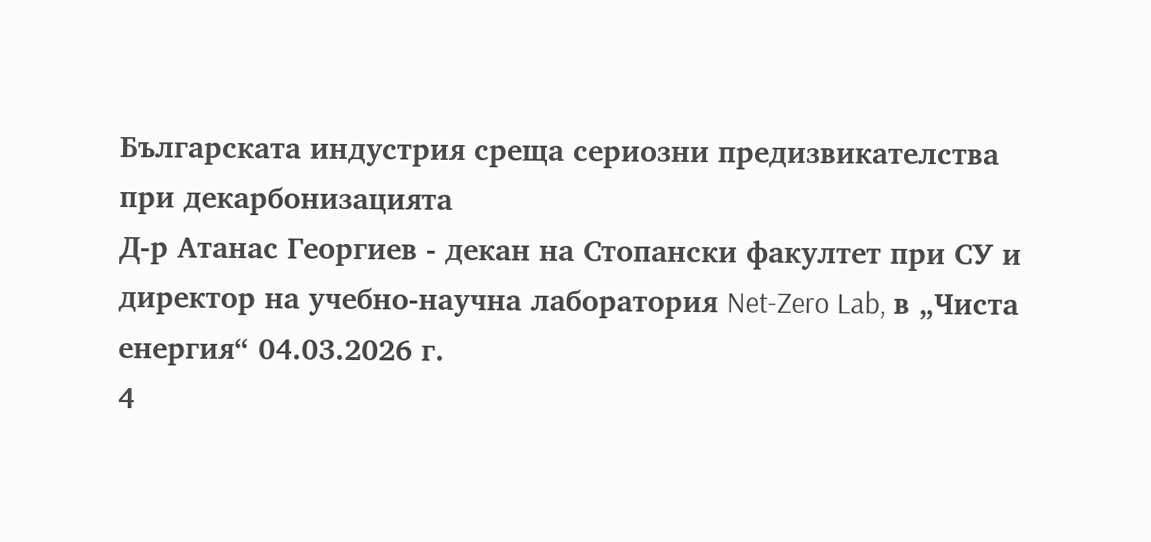Българската индустрия среща сериозни предизвикателства при декарбонизацията
Д-р Атанас Георгиев - декан на Стопански факултет при СУ и директор на учебно-научна лаборатория Net-Zero Lab, в „Чиста енергия“ 04.03.2026 г.
4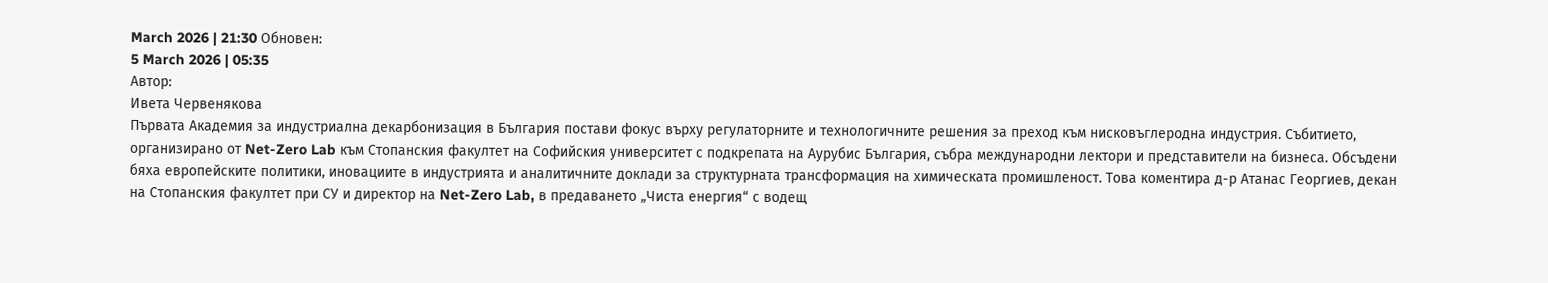March 2026 | 21:30 Обновен:
5 March 2026 | 05:35
Автор:
Ивета Червенякова
Първата Академия за индустриална декарбонизация в България постави фокус върху регулаторните и технологичните решения за преход към нисковъглеродна индустрия. Събитието, организирано от Net-Zero Lab към Стопанския факултет на Софийския университет с подкрепата на Аурубис България, събра международни лектори и представители на бизнеса. Обсъдени бяха европейските политики, иновациите в индустрията и аналитичните доклади за структурната трансформация на химическата промишленост. Това коментира д-р Атанас Георгиев, декан на Стопанския факултет при СУ и директор на Net-Zero Lab, в предаването „Чиста енергия“ с водещ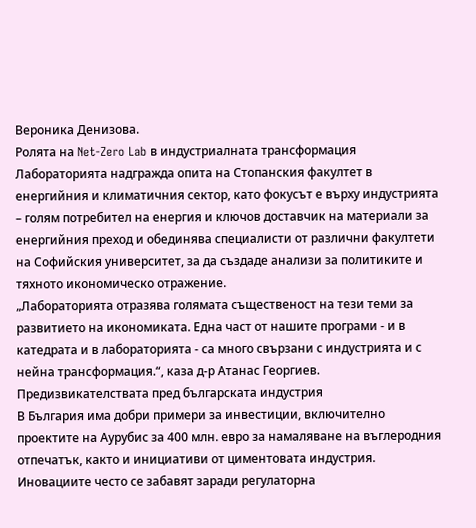Вероника Денизова.
Ролята на Net-Zero Lab в индустриалната трансформация
Лабораторията надгражда опита на Стопанския факултет в енергийния и климатичния сектор, като фокусът е върху индустрията – голям потребител на енергия и ключов доставчик на материали за енергийния преход и обединява специалисти от различни факултети на Софийския университет, за да създаде анализи за политиките и тяхното икономическо отражение.
„Лабораторията отразява голямата същественост на тези теми за развитието на икономиката. Една част от нашите програми - и в катедрата и в лабораторията - са много свързани с индустрията и с нейна трансформация.“, каза д-р Атанас Георгиев.
Предизвикателствата пред българската индустрия
В България има добри примери за инвестиции, включително проектите на Аурубис за 400 млн. евро за намаляване на въглеродния отпечатък, както и инициативи от циментовата индустрия.
Иновациите често се забавят заради регулаторна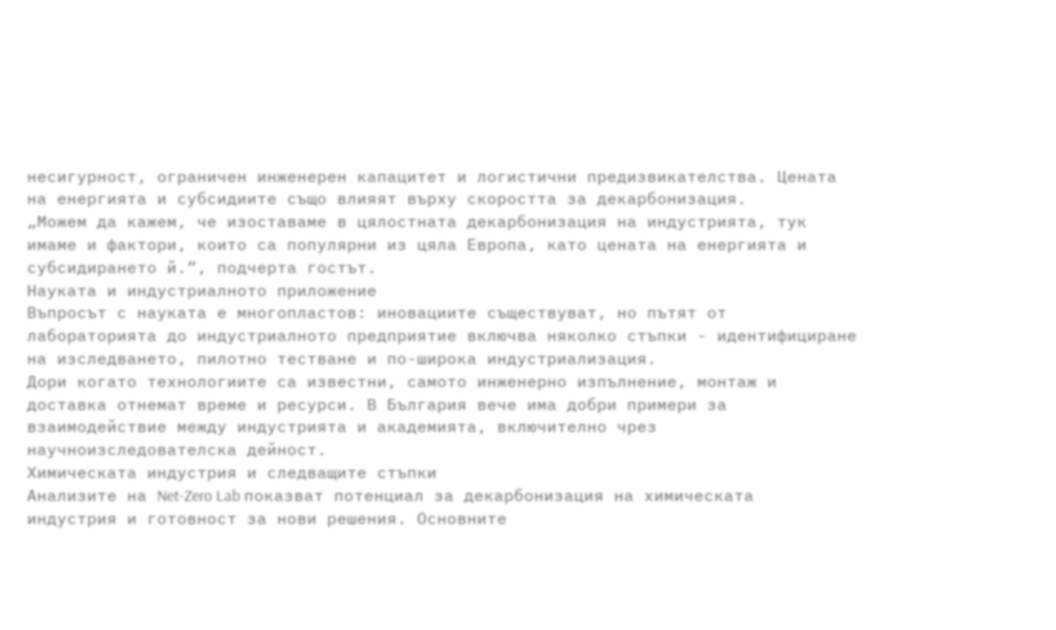несигурност, ограничен инженерен капацитет и логистични предизвикателства. Цената на енергията и субсидиите също влияят върху скоростта за декарбонизация.
„Можем да кажем, че изоставаме в цялостната декарбонизация на индустрията, тук имаме и фактори, които са популярни из цяла Европа, като цената на енергията и субсидирането й.“, подчерта гостът.
Науката и индустриалното приложение
Въпросът с науката е многопластов: иновациите съществуват, но пътят от лабораторията до индустриалното предприятие включва няколко стъпки - идентифициране на изследването, пилотно тестване и по-широка индустриализация.
Дори когато технологиите са известни, самото инженерно изпълнение, монтаж и доставка отнемат време и ресурси. В България вече има добри примери за взаимодействие между индустрията и академията, включително чрез научноизследователска дейност.
Химическата индустрия и следващите стъпки
Анализите на Net-Zero Lab показват потенциал за декарбонизация на химическата индустрия и готовност за нови решения. Основните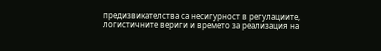предизвикателства са несигурност в регулациите, логистичните вериги и времето за реализация на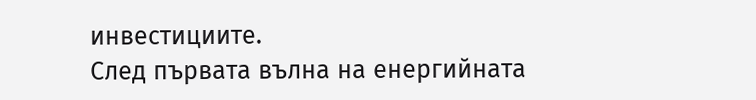инвестициите.
След първата вълна на енергийната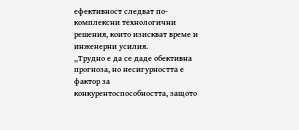ефективност следват по-комплексни технологични решения, които изискват време и инженерни усилия.
„Трудно е да се даде обективна прогноза, но несигурността е фактор за конкурентоспособността, защото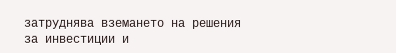затруднява вземането на решения за инвестиции и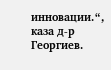инновации.“, каза д-р Георгиев.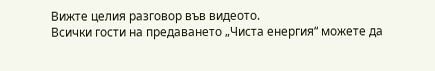Вижте целия разговор във видеото.
Всички гости на предаването „Чиста енергия“ можете да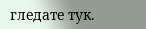гледате тук.